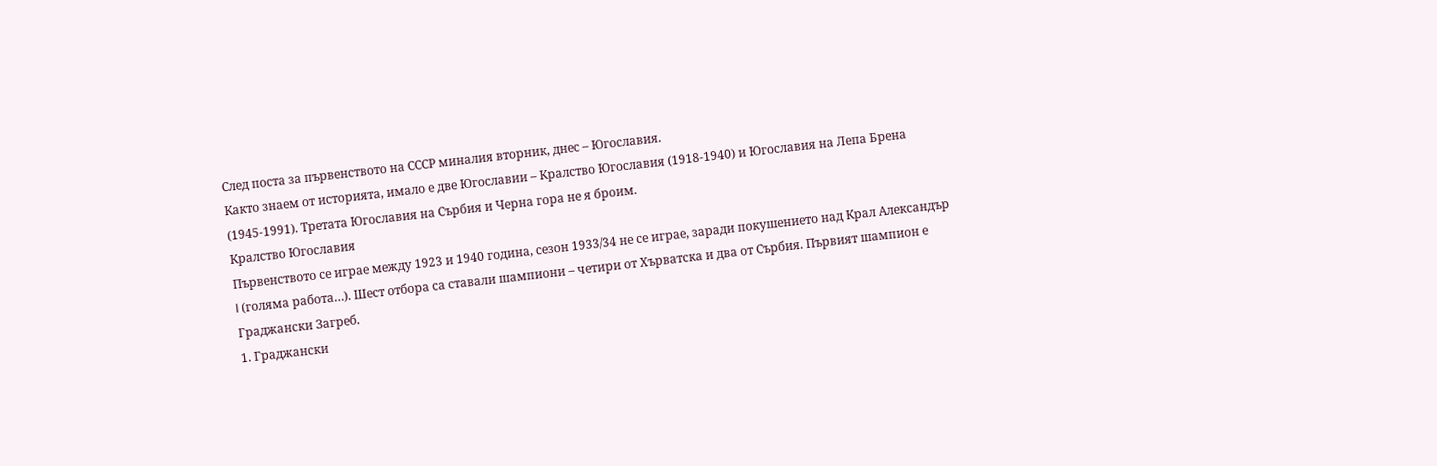След поста за първенството на СССР миналия вторник, днес – Югославия.
Както знаем от историята, имало е две Югославии – Кралство Югославия (1918-1940) и Югославия на Лепа Брена (1945-1991). Третата Югославия на Сърбия и Черна гора не я броим.
Кралство Югославия
Първенството се играе между 1923 и 1940 година, сезон 1933/34 не се играе, заради покушението над Крал Александър I (голяма работа…). Шест отбора са ставали шампиони – четири от Хърватска и два от Сърбия. Първият шампион е Граджански Загреб.
1. Граджански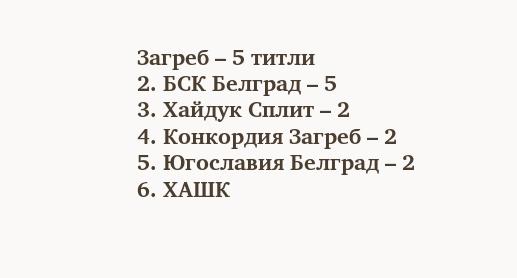Загреб – 5 титли
2. БСК Белград – 5
3. Хайдук Сплит – 2
4. Конкордия Загреб – 2
5. Югославия Белград – 2
6. ХАШК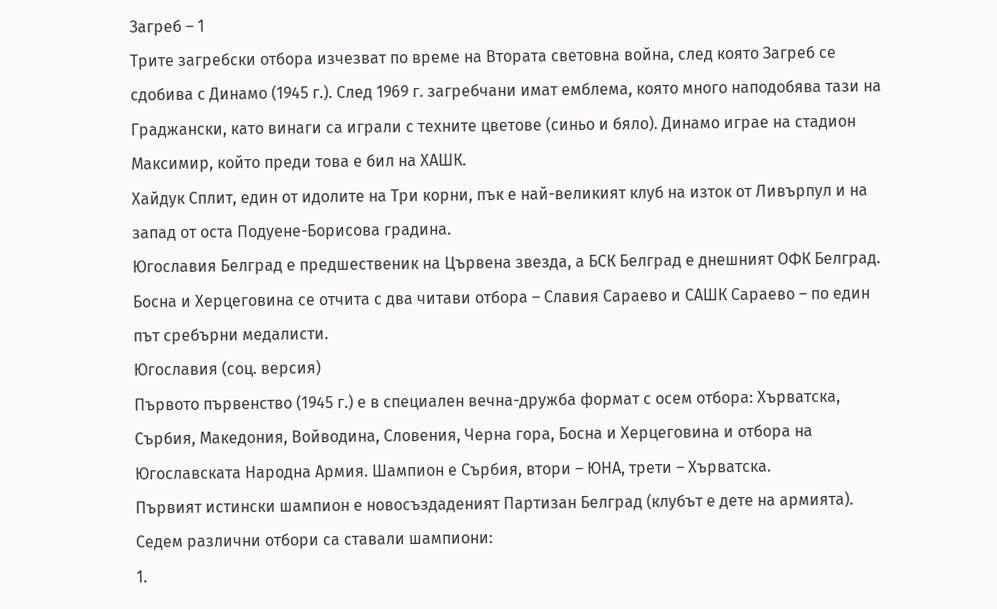Загреб – 1
Трите загребски отбора изчезват по време на Втората световна война, след която Загреб се сдобива с Динамо (1945 г.). След 1969 г. загребчани имат емблема, която много наподобява тази на Граджански, като винаги са играли с техните цветове (синьо и бяло). Динамо играе на стадион Максимир, който преди това е бил на ХАШК.
Хайдук Сплит, един от идолите на Три корни, пък е най-великият клуб на изток от Ливърпул и на запад от оста Подуене-Борисова градина.
Югославия Белград е предшественик на Цървена звезда, а БСК Белград е днешният ОФК Белград.
Босна и Херцеговина се отчита с два читави отбора – Славия Сараево и САШК Сараево – по един път сребърни медалисти.
Югославия (соц. версия)
Първото първенство (1945 г.) е в специален вечна-дружба формат с осем отбора: Хърватска, Сърбия, Македония, Войводина, Словения, Черна гора, Босна и Херцеговина и отбора на Югославската Народна Армия. Шампион е Сърбия, втори – ЮНА, трети – Хърватска.
Първият истински шампион е новосъздаденият Партизан Белград (клубът е дете на армията). Седем различни отбори са ставали шампиони:
1.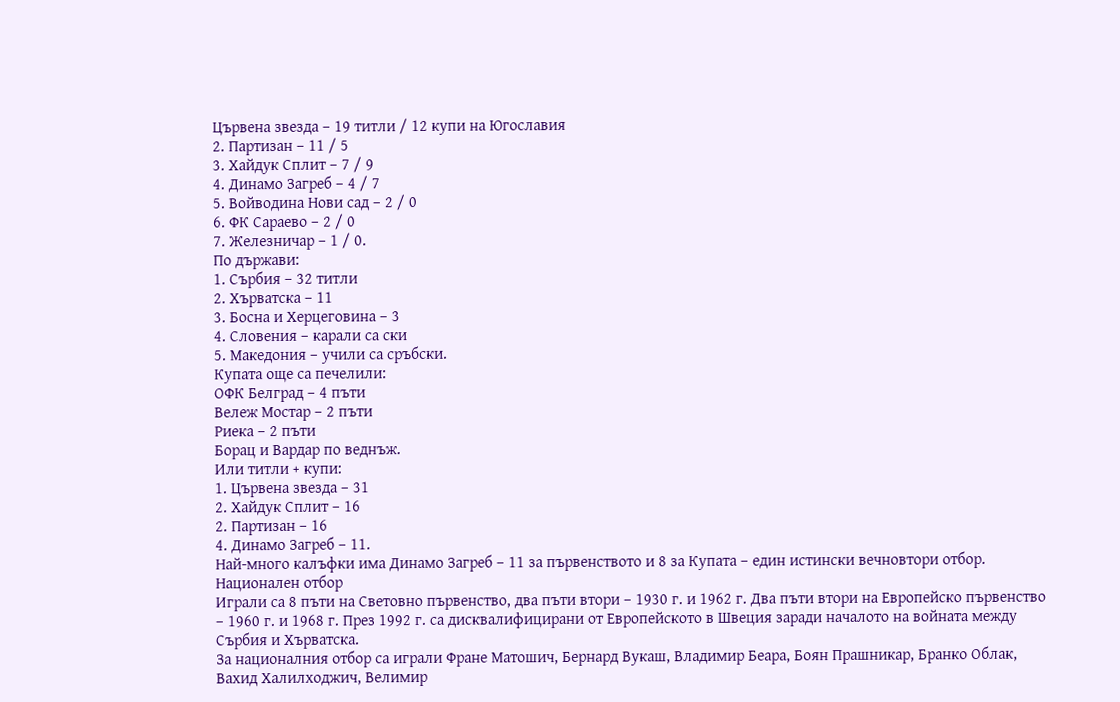Цървена звезда – 19 титли / 12 купи на Югославия
2. Партизан – 11 / 5
3. Хайдук Сплит – 7 / 9
4. Динамо Загреб – 4 / 7
5. Войводина Нови сад – 2 / 0
6. ФК Сараево – 2 / 0
7. Железничар – 1 / 0.
По държави:
1. Сърбия – 32 титли
2. Хърватска – 11
3. Босна и Херцеговина – 3
4. Словения – карали са ски
5. Македония – учили са сръбски.
Купата още са печелили:
ОФК Белград – 4 пъти
Вележ Мостар – 2 пъти
Риека – 2 пъти
Борац и Вардар по веднъж.
Или титли + купи:
1. Цървена звезда – 31
2. Хайдук Сплит – 16
2. Партизан – 16
4. Динамо Загреб – 11.
Най-много калъфки има Динамо Загреб – 11 за първенството и 8 за Купата – един истински вечновтори отбор.
Национален отбор
Играли са 8 пъти на Световно първенство, два пъти втори – 1930 г. и 1962 г. Два пъти втори на Европейско първенство – 1960 г. и 1968 г. През 1992 г. са дисквалифицирани от Европейското в Швеция заради началото на войната между Сърбия и Хърватска.
За националния отбор са играли Фране Матошич, Бернард Вукаш, Владимир Беара, Боян Прашникар, Бранко Облак, Вахид Халилходжич, Велимир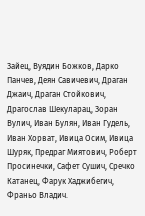Зайец, Вуядин Божков, Дарко Панчев, Деян Савичевич, Драган Джаич, Драган Стойкович, Драгослав Шекуларац, Зоран Вулич, Иван Булян, Иван Гудель, Иван Хорват, Ивица Осим, Ивица Шуряк, Предраг Миятович, Роберт Просинечки, Сафет Сушич, Сречко Катанец, Фарук Хаджибегич, Франьо Владич.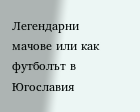Легендарни мачове или как футболът в Югославия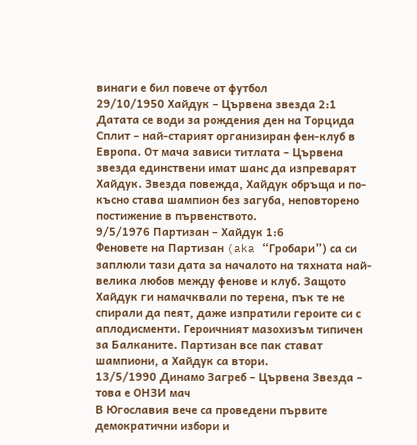винаги е бил повече от футбол
29/10/1950 Хайдук – Цървена звезда 2:1
Датата се води за рождения ден на Торцида Сплит – най-старият организиран фен-клуб в Европа. От мача зависи титлата – Цървена звезда единствени имат шанс да изпреварят Хайдук. Звезда повежда, Хайдук обръща и по-късно става шампион без загуба, неповторено постижение в първенството.
9/5/1976 Партизан – Хайдук 1:6
Феновете на Партизан (aka “Гробари”) са си заплюли тази дата за началото на тяхната най-велика любов между фенове и клуб. Защото Хайдук ги намачквали по терена, пък те не спирали да пеят, даже изпратили героите си с аплодисменти. Героичният мазохизъм типичен за Балканите. Партизан все пак стават шампиони, а Хайдук са втори.
13/5/1990 Динамо Загреб – Цървена Звезда – това е ОНЗИ мач
В Югославия вече са проведени първите демократични избори и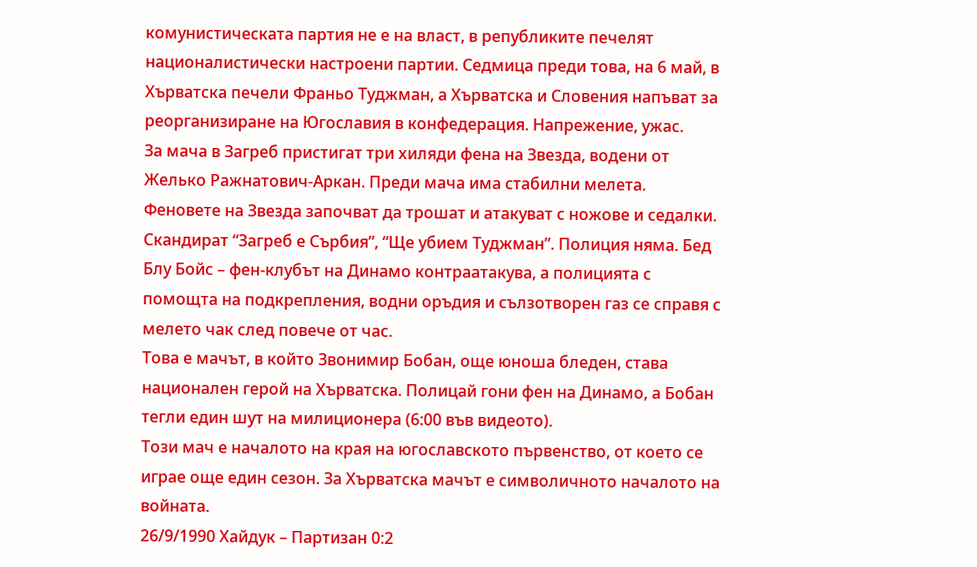комунистическата партия не е на власт, в републиките печелят националистически настроени партии. Седмица преди това, на 6 май, в Хърватска печели Франьо Туджман, а Хърватска и Словения напъват за реорганизиране на Югославия в конфедерация. Напрежение, ужас.
За мача в Загреб пристигат три хиляди фена на Звезда, водени от Желько Ражнатович-Аркан. Преди мача има стабилни мелета. Феновете на Звезда започват да трошат и атакуват с ножове и седалки. Скандират “Загреб е Сърбия”, “Ще убием Туджман”. Полиция няма. Бед Блу Бойс – фен-клубът на Динамо контраатакува, а полицията с помощта на подкрепления, водни оръдия и сълзотворен газ се справя с мелето чак след повече от час.
Това е мачът, в който Звонимир Бобан, още юноша бледен, става национален герой на Хърватска. Полицай гони фен на Динамо, а Бобан тегли един шут на милиционера (6:00 във видеото).
Този мач е началото на края на югославското първенство, от което се играе още един сезон. За Хърватска мачът е символичното началото на войната.
26/9/1990 Хайдук – Партизан 0:2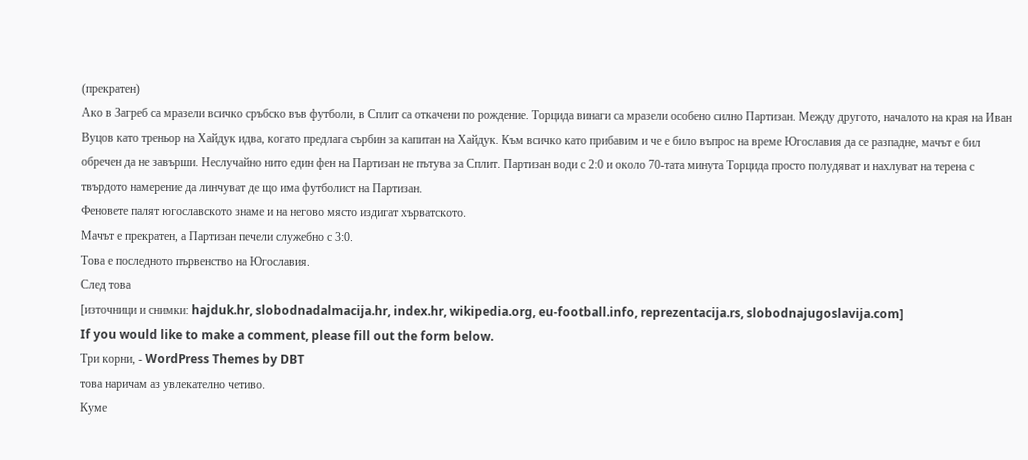(прекратен)
Ако в Загреб са мразели всичко сръбско във футболи, в Сплит са откачени по рождение. Торцида винаги са мразели особено силно Партизан. Между другото, началото на края на Иван Вуцов като треньор на Хайдук идва, когато предлага сърбин за капитан на Хайдук. Към всичко като прибавим и че е било въпрос на време Югославия да се разпадне, мачът е бил обречен да не завърши. Неслучайно нито един фен на Партизан не пътува за Сплит. Партизан води с 2:0 и около 70-тата минута Торцида просто полудяват и нахлуват на терена с твърдото намерение да линчуват де що има футболист на Партизан.
Феновете палят югославското знаме и на негово място издигат хърватското.
Мачът е прекратен, а Партизан печели служебно с 3:0.
Това е последното първенство на Югославия.
След това
[източници и снимки: hajduk.hr, slobodnadalmacija.hr, index.hr, wikipedia.org, eu-football.info, reprezentacija.rs, slobodnajugoslavija.com]
If you would like to make a comment, please fill out the form below.
Три корни, - WordPress Themes by DBT
това наричам аз увлекателно четиво.
Куме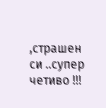,страшен си ..супер четиво !!!